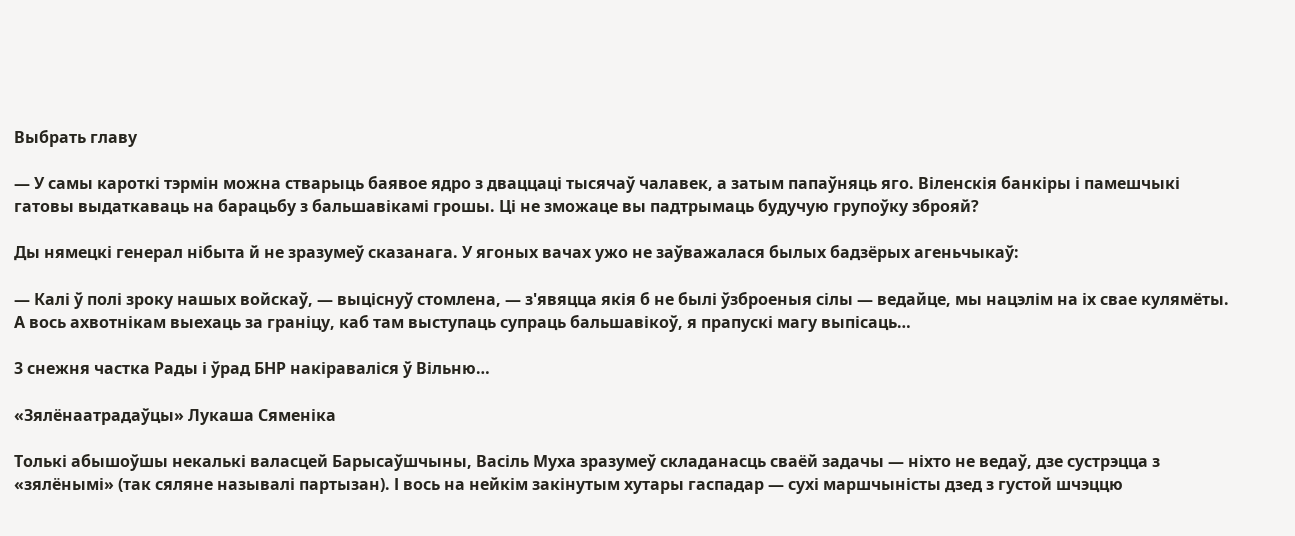Выбрать главу

― У самы кароткі тэрмін можна стварыць баявое ядро з дваццаці тысячаў чалавек, а затым папаўняць яго. Віленскія банкіры і памешчыкі гатовы выдаткаваць на барацьбу з бальшавікамі грошы. Ці не зможаце вы падтрымаць будучую групоўку зброяй?

Ды нямецкі генерал нібыта й не зразумеў сказанага. У ягоных вачах ужо не заўважалася былых бадзёрых агеньчыкаў:

― Калі ў полі зроку нашых войскаў, ― выціснуў стомлена, — з'явяцца якія б не былі ўзброеныя сілы — ведайце, мы нацэлім на іх свае кулямёты. А вось ахвотнікам выехаць за граніцу, каб там выступаць супраць бальшавікоў, я прапускі магу выпісаць…

3 снежня частка Рады і ўрад БНР накіраваліся ў Вільню…

«Зялёнаатрадаўцы» Лукаша Сяменіка

Толькі абышоўшы некалькі валасцей Барысаўшчыны, Васіль Муха зразумеў складанасць сваёй задачы — ніхто не ведаў, дзе сустрэцца з «зялёнымі» (так сяляне называлі партызан). І вось на нейкім закінутым хутары гаспадар — сухі маршчыністы дзед з густой шчэццю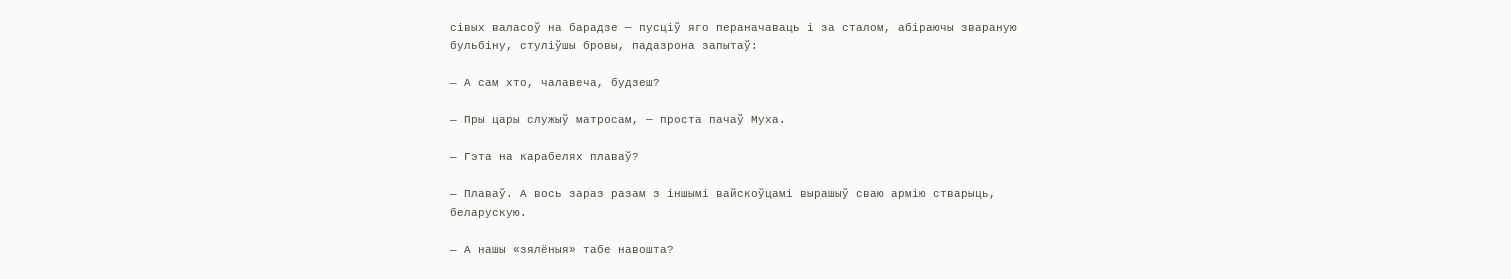сівых валасоў на барадзе — пусціў яго пераначаваць і за сталом, абіраючы звараную бульбіну, стуліўшы бровы, падазрона запытаў:

― А сам хто, чалавеча, будзеш?

― Пры цары служыў матросам, — проста пачаў Муха.

― Гэта на карабелях плаваў?

― Плаваў. А вось зараз разам з іншымі вайскоўцамі вырашыў сваю армію стварыць, беларускую.

― А нашы «зялёныя» табе навошта?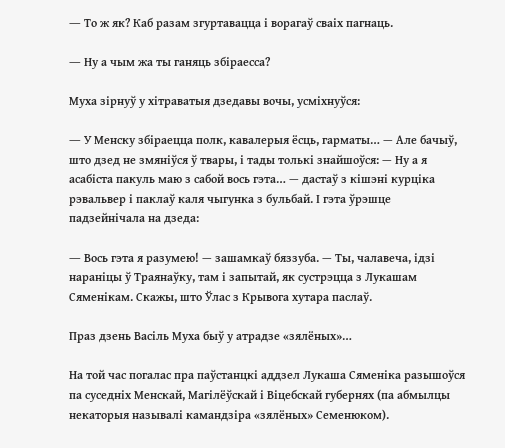― То ж як? Каб разам згуртавацца і ворагаў сваіх пагнаць.

― Ну а чым жа ты ганяць збіраесса?

Муха зірнуў у хітраватыя дзедавы вочы, усміхнуўся:

― У Менску збіраецца полк, кавалерыя ёсць, гарматы… — Але бачыў, што дзед не змяніўся ў твары, і тады толькі знайшоўся: — Ну а я асабіста пакуль маю з сабой вось гэта… — дастаў з кішэні курціка рэвальвер і паклаў каля чыгунка з бульбай. І гэта ўрэшце падзейнічала на дзеда:

― Вось гэта я разумею! — зашамкаў бяззуба. — Ты, чалавеча, ідзі нараніцы ў Траянаўку, там і запытай, як сустрэцца з Лукашам Сяменікам. Скажы, што Ўлас з Крывога хутара паслаў.

Праз дзень Васіль Муха быў у атрадзе «зялёных»…

На той час погалас пра паўстанцкі аддзел Лукаша Сяменіка разышоўся па суседніх Менскай, Магілёўскай і Віцебскай губернях (па абмылцы некаторыя называлі камандзіра «зялёных» Семенюком).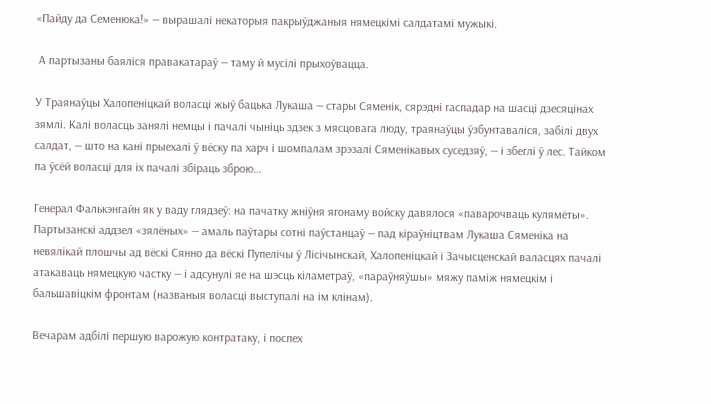«Пайду да Семенюка!» — вырашалі некаторыя пакрыўджаныя нямецкімі салдатамі мужыкі.

 А партызаны баяліся правакатараў — таму й мусілі прыхоўвацца.

У Траянаўцы Халопеніцкай воласці жыў бацька Лукаша — стары Сяменік, сярэдні гаспадар на шасці дзесяцінах зямлі. Калі воласць занялі немцы і пачалі чыніць здзек з мясцовага люду, траянаўцы ўзбунтаваліся, забілі двух салдат, — што на кані прыехалі ў вёску па харч і шомпалам зрэзалі Сяменікавых суседзяў, ― і збеглі ў лес. Тайком па ўсёй воласці для іх пачалі збіраць зброю…

Генерал Фалькэнгайн як у ваду глядзеў: на пачатку жніўня ягонаму войску давялося «паварочваць кулямёты». Партызанскі аддзел «зялёных» — амаль паўтары сотні паўстанцаў — пад кіраўніцтвам Лукаша Сяменіка на невялікай плошчы ад вёскі Сянно да вёскі Пупелічы ў Лісічынскай, Халопеніцкай і Зачысценскай валасцях пачалі атакаваць нямецкую частку ― і адсунулі яе на шэсць кіламетраў, «параўняўшы» мяжу паміж нямецкім і бальшавіцкім фронтам (названыя воласці выступалі на ім клінам).

Вечарам адбілі першую варожую контратаку, і поспех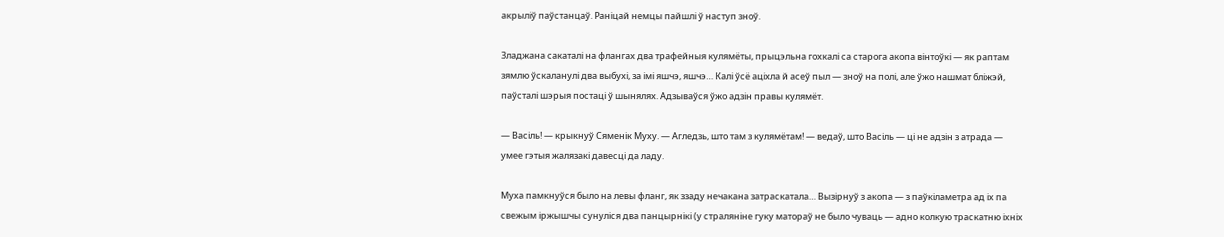акрыліў паўстанцаў. Раніцай немцы пайшлі ў наступ зноў.

Зладжана сакаталі на флангах два трафейныя кулямёты, прыцэльна гохкалі са старога акопа вінтоўкі — як раптам зямлю ўскаланулі два выбухі, за імі яшчэ, яшчэ… Калі ўсё аціхла й асеў пыл — зноў на полі, але ўжо нашмат бліжэй, паўсталі шэрыя постаці ў шынялях. Адзываўся ўжо адзін правы кулямёт.

― Васіль! — крыкнуў Сяменік Муху. — Агледзь, што там з кулямётам! — ведаў, што Васіль — ці не адзін з атрада — умее гэтыя жалязакі давесці да ладу.

Муха памкнуўся было на левы фланг, як ззаду нечакана затраскатала… Вызірнуў з акопа — з паўкіламетра ад іх па свежым іржышчы сунуліся два панцырнікі (у страляніне гуку матораў не было чуваць — адно колкую траскатню іхніх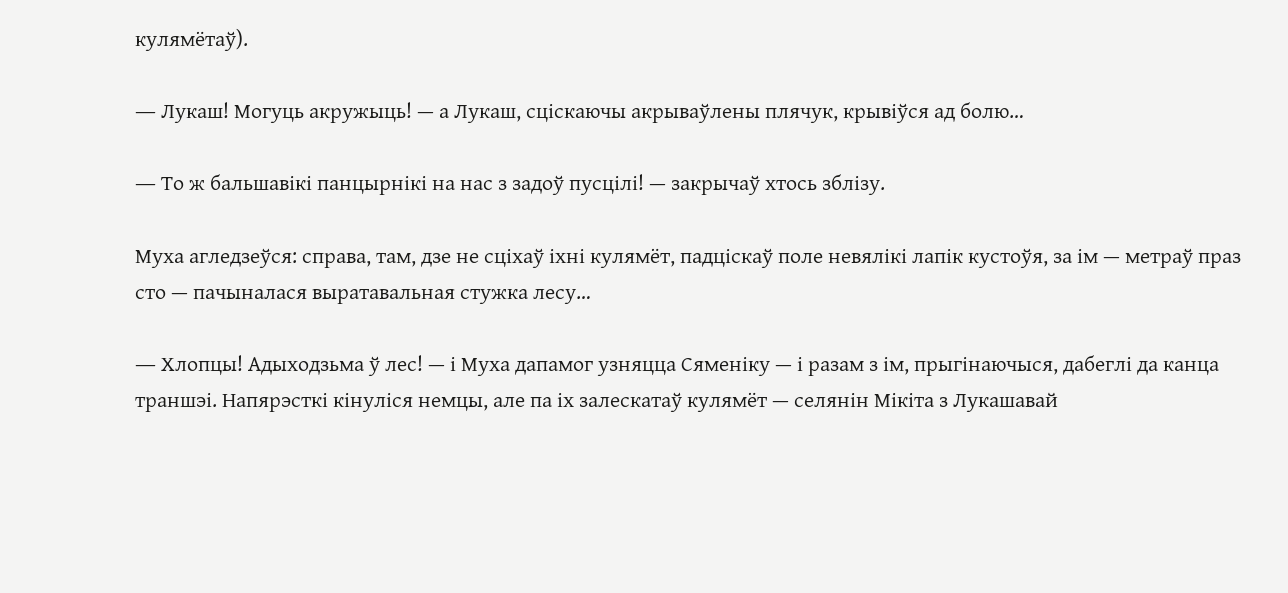кулямётаў).

― Лукаш! Могуць акружыць! — а Лукаш, сціскаючы акрываўлены плячук, крывіўся ад болю…

― То ж бальшавікі панцырнікі на нас з задоў пусцілі! — закрычаў хтось зблізу.

Муха агледзеўся: справа, там, дзе не сціхаў іхні кулямёт, падціскаў поле невялікі лапік кустоўя, за ім — метраў праз сто — пачыналася выратавальная стужка лесу…

― Хлопцы! Адыходзьма ў лес! — і Муха дапамог узняцца Сяменіку — і разам з ім, прыгінаючыся, дабеглі да канца траншэі. Напярэсткі кінуліся немцы, але па іх залескатаў кулямёт — селянін Мікіта з Лукашавай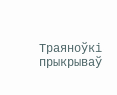Траяноўкі прыкрываў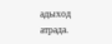адыход атрада.